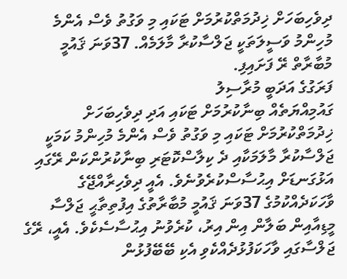ދިވެހިބަހަށް ޚިދުމަތްކުރުމަށް ޓަކައި މި ވަގުތު ވެސް އެންމެ މުހިންމު ވަސީލަތަކީ ޖަލްސާކުރާ މާލަމެއް. 37ވަނަ ޤައުމީ މުބާރާތް ރޭ ފަށައިފި.
ފަރަގުގެ އަދަބީ މުރާސިލު
ގައުމިއްޔަތެއް ބިނާކުރުމަށް ޓަކައި އަދި ދިވެހިބަހަށް ޚިދުމަތްކުރުމަށް ޓަކައި މި ވަގުތު ވެސް އެންމެ މުހިންމު ކަމަކީ ޖަލްސާކުރާ މާލަމަކާއި ދެ ކިލާސްކޮޓަރި ބިނާކުރުންކަން ރޭގައި އަޅުގަނޑަށް އިޙުސާސްކުރެވުނެވެ. އެއީ ދިވެހިރާއްޖޭގެ ވާހަކަދެއްކުމުގެ 37ވަނަ ޤައުމީ މުބާރާތުގެ އިފުތިތާޙީ ޖަލްސާ މީޑިއާއިން ބަލާން އިން އިރު، ކުރެވުނު އިޙުސާސެކެވެ. އެއީ، ރޭގެ ޖަލްސާގައި ވާހަކަފުޅުދެއްކެވި އެކި ބޭބޭފުޅުން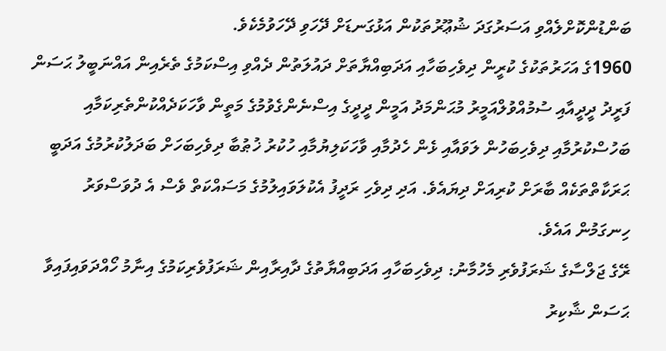ބަންޑުންކޮށްލެއްވި އަސަރުގަދަ ޝުޢޫރުތަކުން އަޅުގަނޑަށް ދޭހަވި ދޭހަވުމެކެވެ.
1960ގެ އަހަރުތަކުގެ ކުރީން ދިވެހިބަހާއި އަދަބިއްޔާތަށް ދައުލަތުން ދެއްވި އިސްކަމުގެ ތެރެއިން އައްނަބީލު ޙަސަން ފަރީދު ދީދީއާއި ސުމުއްވުލްއަމީރު މުޙަންމަދު އަމީން ދީދީގެ އިސްނެންގެވުމުގެ މަތީން ވާހަކަދެއްކުންތެރިކަމާއި ބަހުސްކުރުމާއި ދިވެހިބަހުން ލަވައާއި ޅެން ހެދުމާއި ވާހަކަލިޔުމާއި ހުކުރު ޚުޠުބާ ދިވެހިބަހަށް ބަދަލުކުރުމުގެ އަދަބީ ޙަރަކާތްތަކެއް ބާރަށް ކުރިއަށް ދިޔައެވެ. އަދި ދިވެހި ރަދީފު އެކުލަވައިލުމުގެ މަސައްކަތް ވެސް އެ ދުވަސްވަރު ހިނގަމުން އައެވެ.
ރޭގެ ޖަލްސާގެ ޝަރަފުވެރި މެހުމާނު: ދިވެހިބަހާއި އަދަބިއްޔާތުގެ ދާއިރާއިން ޝަރަފުވެރިކަމުގެ އިނާމު ހޯއްދަވައިފައިވާ ޙަސަން ޝާކިރު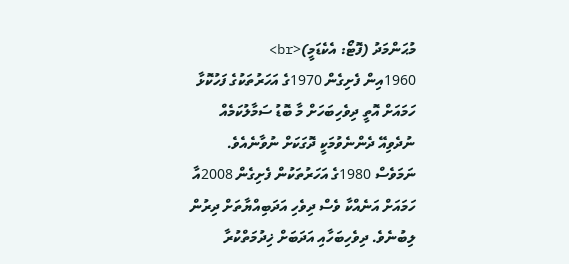މުޙަންމަދު (ފޮޓޯ: އެކެޑަމީ)<br>
1960އިން ފެށިގެން 1970ގެ އަހަރުތަކުގެ ފަހުކޮޅާ ހަމައަށް އޮތީ ދިވެހިބަހަށް މާ ބޮޑު ސަމާލުކަމެއް ނުދެވިއޭ ދެންނެވުމަކީ ދޮގަކަށް ނުވާނެއެވެ. ނަމަވެސް 1980ގެ އަހަރުތަކުން ފެށިގެން 2008އާ ހަމައަށް އަނެއްކާ ވެސް ދިވެހި އަދަބިއްޔާތަށް ދިރުން ލިބުނެވެ. ދިވެހިބަހާއި އަދަބަށް ޚިދުމަތްކުރާ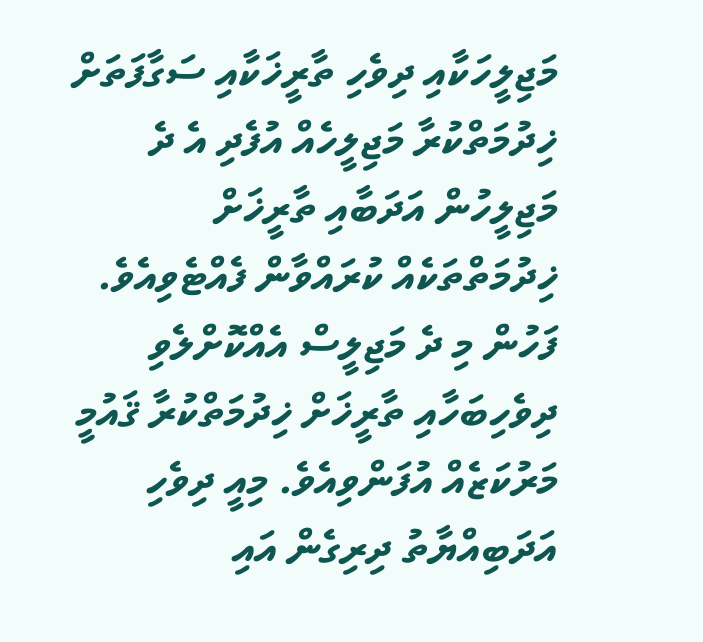މަޖިލީހަކާއި ދިވެހި ތާރީޚަކާއި ސަގާފަތަށް ޚިދުމަތްކުރާ މަޖިލީހެއް އުފެދި އެ ދެ މަޖިލީހުން އަދަބާއި ތާރީޚަށް ޚިދުމަތްތަކެއް ކުރައްވާން ފެއްޓެވިއެވެ. ފަހުން މި ދެ މަޖިލީސް އެއްކޮށްލެވި ދިވެހިބަހާއި ތާރީޚަށް ޚިދުމަތްކުރާ ޤައުމީ މަރުކަޒެއް އުފަންވިއެވެ. މިއީ ދިވެހި އަދަބިއްޔާތު ދިރިގެން އައި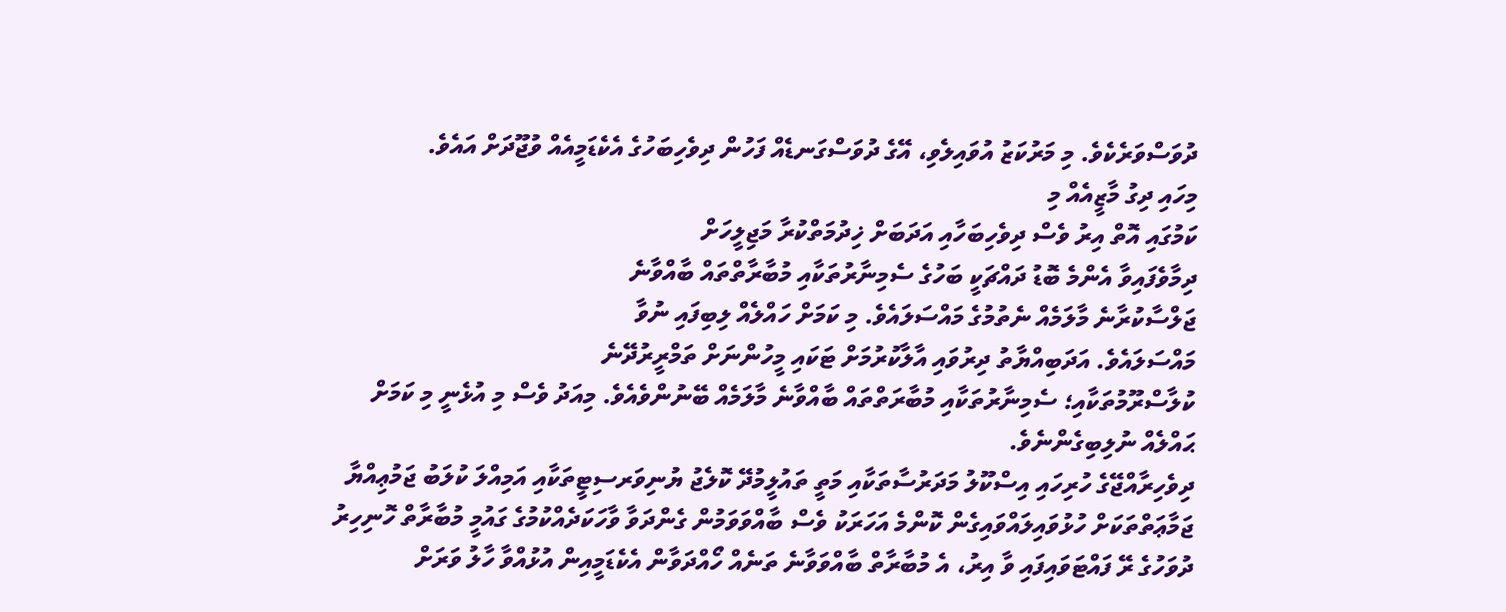ދުވަސްވަރެކެވެ. މި މަރުކަޒު އުވައިލެވި، އޭގެ ދުވަސްގަނޑެއް ފަހުން ދިވެހިބަހުގެ އެކެޑަމީއެއް ވުޖޫދަށް އައެވެ.
މިހައި ދިގު މާޒީއެއް މި
ކަމުގައި އޮތް އިރު ވެސް ދިވެހިބަހާއި އަދަބަށް ޚިދުމަތްކުރާ މަޖިލީހަށް
ދިމާވެފައިވާ އެންމެ ބޮޑު ދައްޗަކީ ބަހުގެ ސެމިނާރުތަކާއި މުބާރާތްތައް ބާއްވާނެ
ޖަލްސާކުރާނެ މާލަމެއް ނެތުމުގެ މައްސަލައެވެ. މި ކަމަށް ހައްލެއް ލިބިފައި ނުވާ
މައްސަލައެވެ. އަދަބިއްޔާތު ދިރުވައި އާލާކުރުމަށް ޓަކައި މީހުންނަށް ތަމްރީރުދޭނެ
ކުލާސްރޫމުތަކާއި؛ ސެމިނާރުތަކާއި މުބާރަތްތައް ބާއްވާނެ މާލަމެއް ބޭނުންވެއެވެ. މިއަދު ވެސް މި އުޅެނީ މި ކަމަށް ޙައްލެއް ނުލިބިގެންނެވެ.
ދިވެހިރާއްޖޭގެ ހުރިހައި އިސްކޫލު މަދަރުސާތަކާއި މަތީ ތައުލީމުދޭ ކޮލެޖު ޔުނިވަރސިޓީތަކާއި އަމިއްލަ ކުލަބު ޖަމުޢިއްޔާ ޖަމާޢަތްތަކަށް ހުޅުވައިލައްވައިގެން ކޮންމެ އަހަރަކު ވެސް ބާއްވަވަމުން ގެންދަވާ ވާހަކަދެއްކުމުގެ ގައުމީ މުބާރާތް ހޮނިހިރު ދުވަހުގެ ރޭ ފައްޓަވައިފައި ވާ އިރު، އެ މުބާރާތް ބާއްވަވާނެ ތަނެއް ހޯއްދަވާން އެކެޑަމީއިން އުޅުއްވާ ހާލު ވަރަށް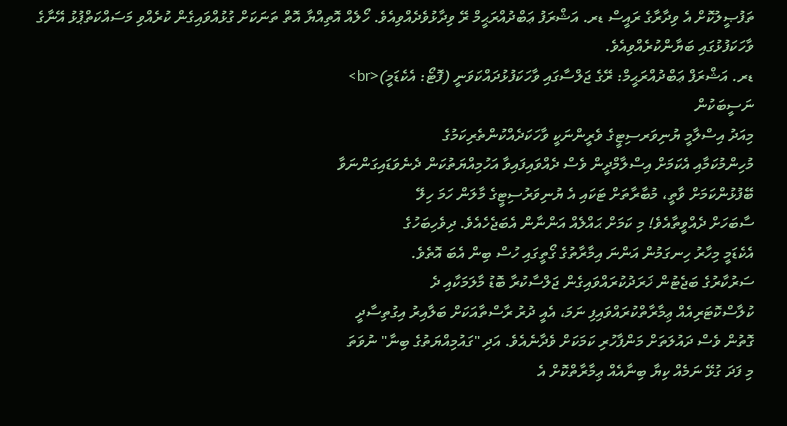ތަފުޞީލުކޮށް އެ ވިދާރާގެ ރައީސް ޑރ. އަޝްރަފު ޢަބްދުއްރަޙީމް ރޭ ވިދާޅުވެދެއްވިއެވެ. ހޯލެއް އޮތިއްޔާ އޮތް ތަނަކަށް ގުޅުއްވައިގެން ކުރެއްވި މަސައްކަތްޕުޅު އޭނާގެ ވާހަކަފުޅުގައި ބަޔާންކުރެއްވިއެވެ.
ޑރ. އަޝްރަފް ޢަބްދުއްރަޙީމް: ރޭގެ ޖަލްސާގައި ވާހަކަފުޅުދައްކަވަނީ (ފޮޓޯ: އެކެޑަމީ)<br>
ނަސީބަކުން
މިއަދު އިސްލާމީ ޔުނިވަރސިޓީގެ ވެރީންނަކީ ވާހަކަދެއްކުންތެރިކަމުގެ
މުހިންމުކަމާއި އެކަމަށް އިސްލާމްދީން ވެސް ދެއްވައިފައިވާ އަހުމިއްޔަތުކަން ދެނެވަޑައިގަންނަވާ
ބޭފުޅުންކަމަށް ވާތީ، މުބާރާތަށް ޓަކައި އެ ޔުނިވަރުސިޓީގެ މާލަން ހަމަ ހިލޭ
ސާބަހަށް ދެއްވީތާއެވެ! މި ކަމަށް ޙައްލެއް އަންނާން އެބަޖެހެއެވެ. ދިވެހިބަހުގެ
އެކެޑަމީ މިހާރު ހިނގަމުން އަންނަ އިމާރާތުގެ ގޯތީގައި ހުސް ބިން އެބަ އޮތެވެ.
ސަރުކާރުގެ ބަޖެޓުން ޚަރަދުކުރައްވައިގެން ޖަލްސާކުރާ ބޮޑު މާލަމަކާއި ދެ
ކުލާސްކޮޓަރިއެއް ޢިމާރާތްކުރައްވައިފި ނަމަ، އެއީ ދުރު ރާސްތާއަކަށް ބަލާއިރު އިގުތިސާދީ
ގޮތުން ވެސް ދައުލަތަށް މަންފާހުރި ކަމަކަށް ވެދާނެއެވެ. އަދި "ގައުމިއްޔަތުގެ ބިނާ" ނުވަތަ
މި ފަދަ ގުޅޭ ނަމެއް ކިޔާ ބިނާއެއް ޢިމާރާތްކޮށް އެ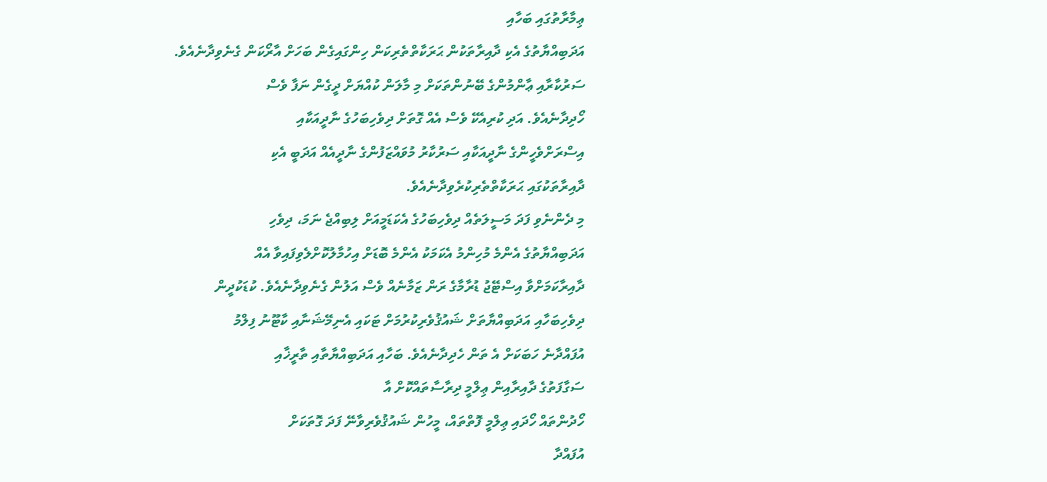ޢިމާރާތުގައި ބަހާއި
އަދަބިއްޔާތުގެ އެކި ދާއިރާތަކުން ޙަރަކާތްތެރިކަން ހިންގައިގެން ބަހަށް އާރޯކަން ގެނެވިދާނެއެވެ.
ސަރުކާރާއި ޢާންމުންގެ ބޭނުންތަކަށް މި މާލަން ކުއްޔަށް ދީގެން ނަފާ ވެސް
ހޯދިދާނެއެވެ. އަދި ކުރިއެކޭ ވެސް އެއް ގޮތަށް ދިވެހިބަހުގެ ނާދީއަކާއި
އިސްރަށްވެހީންގެ ނާދީއަކާއި ސަރުކާރު މުވައްޒަފުންގެ ނާދީއެއް އަދަބީ އެކި
ދާއިރާތަކުގައި ޙަރަކާތްތެރިކުރެވިދާނެއެވެ.
މި ދެންނެވި ފަދަ މަސީލަތެއް ދިވެހިބަހުގެ އެކަޑަމީއަށް ލިބިއްޖެ ނަމަ، ދިވެހި
އަދަބިއްޔާތުގެ އެންމެ މުހިންމު އެކަމަކު އެންމެ ބޮޑަށް އިހުމާލުކޮށްލެވިފައިވާ އެއް
ދާއިރާކަމަށްވާ އިސްޓޭޖު ޑުރާމާގެ ރަން ޒަމާނެއް ވެސް އަލުން ގެނެވިދާނެއެވެ. ކުޑަކުދީން
ދިވެހިބަހާއި އަދަބިއްޔާތަށް ޝައުޤުވެރިކުރުމަށް ޓަކައި އެނިމޭޝަނާއި ކާޓޫނު ފިލްމު
އުފައްދާނެ ހަބަކަށް އެ ތަން ހެދިދާނެއެވެ. ބަހާއި އަދަބިއްޔާތާއި ތާރީޚާއި
ސަގާފަތުގެ ދާއިރާއިން ޢިލްމީ ދިރާސާތައްކޮށް އާ
ހޯދުންތައް ހޯދައި ޢިލްމީ ފޮތްތައް، މީހުން ޝައުޤުވެރިވާނޭ ފަދަ ގޮތަކަށް
އުފައްދާ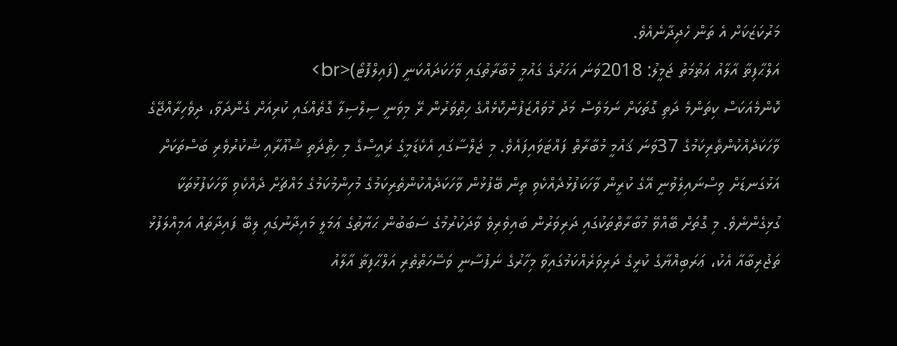މަރުކަޒަކަށް އެ ތަން ހެދިދާނެއެވެ.
އަލްޙާފިޡާ އާލާއު ޢަޡުމަތު ޖަމީލު: 2018ވަނަ އަހަރުގެ ގައުމީ މުބާރާތުގައި ވާހަކަދައްކަނީ (ފައިލްފޮޓޯ)<br>
ކޮންމެއަކަސް ކިތަންމެ ދަތި ގޮތަކަށް ނަމަވެސް މަދު މުވައްޒަފުންކޮޅެއްގެ ހިތްވަރުން ރޭ މިވަނީ ސިލްސިލާ ގޮތެއްގައި ކުރިއަށް ގެންދަވާ، ދިވެހިރާއްޖޭގެ ވާހަކަދެއްކުންތެރިކަމުގެ 37ވަނަ ޤައުމީ މުބާރާތް ފައްޓަވައިފައެވެ. މި ޖަލްސާގައި އެކެޑަމީގެ ރައީސްގެ މި ހިތްދަތި ޝުޢޫރާއި ޝުކުރުވެރި ބަސްތަކަށް އަޅުގަނޑަށް ވިސްނައިލެވުނީ އޭގެ ކުރީން ވާހަކަފުޅުދެއްކެވި ތިން ބޭފުޅުން ވާހަކަދެއްކުންތެރިކަމުގެ މުހިންމުކަމުގެ މައްޗަށް ދެއްކެވި ވާހަކަފުޅުތަކާ ގުޅިގެންނެވެ. މި ގޮތަށް ބޭއްވޭ މުބާރާތްތަކުގައި ދަރިވަރުން ބައިވެރިވެ ވާދަކުރުމުގެ ސަބަބުން ޙަޔާތުގެ ޢަމަލީ މައިދާނުގައި ލިބޭ ފައިދާތައް އަމިއްލަފުޅު ތަޖުރިބާއާ އެކު، ޢަރަބިއްޔާގެ ކުރީގެ ދަރިވަރެއްކަމުގައިވާ މިހާރުގެ ނަފުސާނީ ވަސޭހަތްތެރި އަލްޙާފިޡާ އާލާއު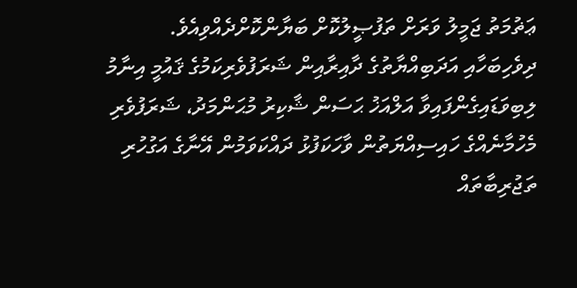ޢަޡުމަތު ޖަމީލު ވަރަށް ތަފުޞީލުކޮށް ބަޔާންކޮށްދެއްވިއެވެ.
ދިވެހިބަހާއި އަދަބިއްޔާތުގެ ދާއިރާއިން ޝަރަފުވެރިކަމުގެ ޤައުމީ އިނާމު ލިބިވަޑައިގެންފައިވާ އަލްއަޚު ޙަސަން ޝާކިރު މުޙަންމަދު، ޝަރަފުވެރި މެހުމާނެއްގެ ހައިސިއްޔަތުން ވާހަކަފުޅު ދައްކަވަމުން އޭނާގެ އަގުހުރި ތަޖުރިބާތައް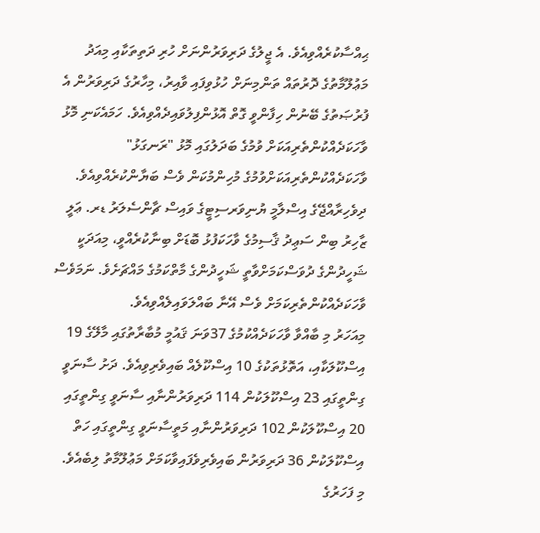ޙިއްސާކުރެއްވިއެވެ. އެ ޖީލުގެ ދަރިވަރުންނަށް ހުރި ދަތިތަކާއި މިއަދު މަޢުލޫމާތުގެ ދޮރުތައް ތަންމިނަށް ހުޅުވިފައި ވާއިރު، މިހާރުގެ ދަރިވަރުން އެ ފުރުޞަތުގެ ބޭނުން ހިފާންވީ ގޮތް އޮޅުންފިލުވައިދެއްވިއެވެ. ހަމައެކަނި މޮޅު ވާހަކަދެއްކުންތެރިއަކަށް ވުމުގެ ބަދަލުގައި މޮޅު "ރަނގަޅު" ވާހަކަދެއްކުންތެރިއަކަށްވުމުގެ މުހިންމުކަން ވެސް ބަޔާންކުރެއްވިއެވެ.
ދިވެހިރާއްޖޭގެ އިސްލާމީ ޔުނިވަރސިޓީގެ ވައިސް ޗާންސެލަރު ޑރ. ޢަލީ ޒާހިރު ބިން ސަޢިދު ޤާސިމުގެ ވާހަކަފުޅު ބޮޑަށް ބިނާކުރެއްވީ، މިއަދަކީ ޝަހީދުންގެ ދުވަސްކަމަށްވާތީ ޝަހީދުންގެ މާތްކަމުގެ މައްޗަށެވެ. ނަމަވެސް ވާހަކަދެއްކުންތެރިކަމަށް ވެސް އޭނާ ބައްލަވައިލެއްވިއެވެ.
މިއަހަރު މި ބާއްވާ ވާހަކަދެއްކުމުގެ 37ވަނަ ޤައުމީ މުބާރާތުގައި މާލޭގެ 19 އިސްކޫލަކާއި، އަތޮޅުތަކުގެ 10 އިސްކޫލެއް ބައިވެރިވިއެވެ. ދަށު ސާނަވީ ގިންތީގައި 23 އިސްކޫލަކުން 114 ދަރިވަރުންނާއި ސާނަވީ ގިންތީގައި 20 އިސްކޫލަކުން 102 ދަރިވަރުންނާއި މަތީސާނަވީ ގިންތީގައި ހަތް އިސްކޫލަކުން 36 ދަރިވަރުން ބައިވެރިވެފައިވާކަމަށް މަޢުލޫމާތު ލިބެއެވެ.
މި ފަހަރުގެ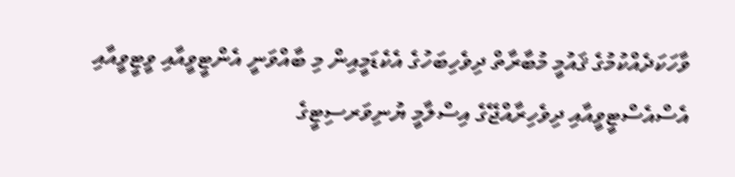ވާހަކަދެއްކުމުގެ ޤައުމީ މުބާރާތް ދިވެހިބަހުގެ އެކެޑަމީއިން މި ބާއްވަނީ އެންޓީވީއާއި ވީޓީވީއާއި އެސްއެސްޓީވީއާއި ދިވެހިރާއްޖޭގެ އިސްލާމީ ޔުނިވަރސިޓީގެ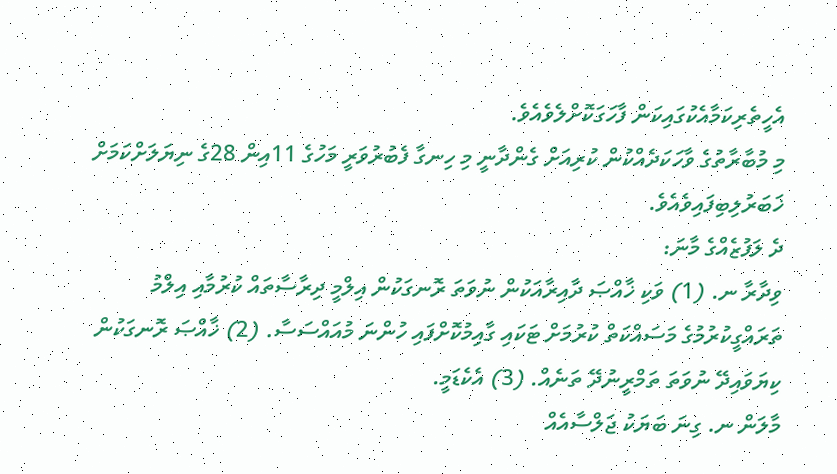އެހީތެރިކަމާއެކުގައިކަން ފާހަގަކޮށްލެވެއެވެ.
މި މުބާރާތުގެ ވާހަކަދެއްކުން ކުރިއަށް ގެންދާނީ މި ހިނގާ ފެބުރުވަރީ މަހުގެ 11އިން 28ގެ ނިޔަލަށްކަމަށް ޚަބަރުލިބިފައިވެއެވެ.
ދެ ލަފުޒެއްގެ މާނަ:
ވިދާރާ ނ. (1) ވަކި ޚާއްޞަ ދާއިރާއަކުން ނުވަތަ ރޮނގަކުން އިލްމީ ދިރާސާތައް ކުރުމާއި އިލްމު ތަރައްގީކުރުމުގެ މަސައްކަތް ކުރުމަށް ޓަކައި ގާއިމުކޮށްފައި ހުންނަ މުއައްސަސާ. (2) ޚާއްޞަ ރޮނގަކުން ކިޔަވައިދޭ ނުވަތަ ތަމްރީނުދޭ ތަނެއް. (3) އެކެޑަމީ.
މާލަން ނ. ގިނަ ބަޔަކު ޖަލްސާއެއް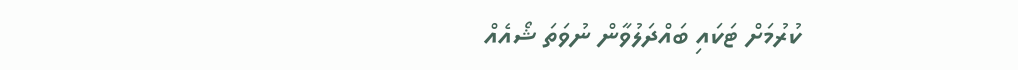ކުރުމަށް ޓަކައި ބައްދަލުވާން ނުވަތަ ޝޯއެއް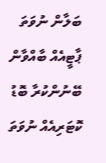ބަލާން ނުވަތަ ޕާޓީއެއް ބާއްވާން ބޭނުންކުރާ ބޮޑު ކޮޓަރިއެއް ނުވަތަ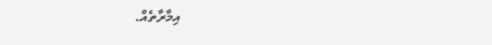އިމާރާތެއް.